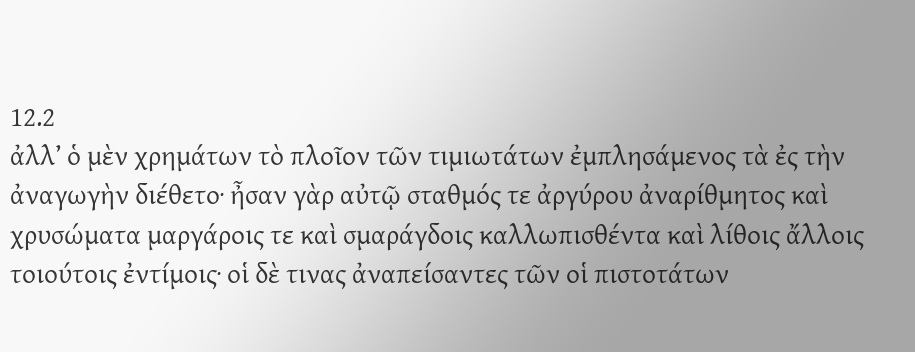12.2
ἀλλ’ ὁ μὲν χρημάτων τὸ πλοῖον τῶν τιμιωτάτων ἐμπλησάμενος τὰ ἐς τὴν ἀναγωγὴν διέθετο· ἦσαν γὰρ αὐτῷ σταθμός τε ἀργύρου ἀναρίθμητος καὶ χρυσώματα μαργάροις τε καὶ σμαράγδοις καλλωπισθέντα καὶ λίθοις ἄλλοις τοιούτοις ἐντίμοις· οἱ δὲ τινας ἀναπείσαντες τῶν οἱ πιστοτάτων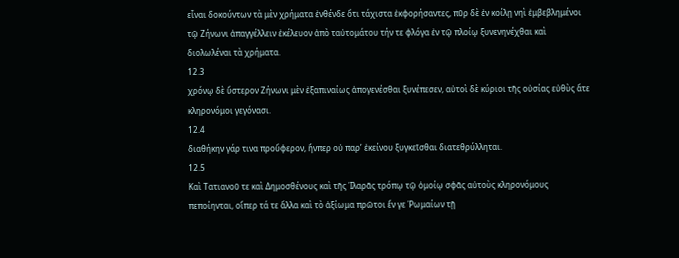εἷναι δοκούντων τὰ μὲν χρήματα ἐνθένδε ὅτι τάχιστα ἐκφορήσαντες, πῦρ δὲ ἐν κοίλῃ νηὶ ἐμβεβλημένοι τῷ Ζήνωνι ἀπαγγέλλειν ἐκέλευον ἀπὸ ταὐτομάτου τήν τε φλόγα ἐν τῷ πλοίῳ ξυνενηνέχθαι καὶ διολωλέναι τὰ χρήματα.
12.3
χρόνῳ δὲ ὕστερον Ζήνωνι μὲν ἐξαπιναίως ἀπογενέσθαι ξυνέπεσεν, αὐτοὶ δὲ κύριοι τῆς οὐσίας εὐθὺς ἅτε κληρονόμοι γεγόνασι.
12.4
διαθήκην γάρ τινα προὔφερον, ἥνπερ οὐ παρ’ ἐκείνου ξυγκεῖσθαι διατεθρύλληται.
12.5
Καὶ Τατιανοῦ τε καὶ Δημοσθένους καὶ τῆς Ἱλαρᾶς τρόπῳ τῷ ὁμοίῳ σφᾶς αὐτοὺς κληρονόμους πεποίηνται, οἵπερ τά τε ἄλλα καὶ τὸ ἀξίωμα πρῶτοι ἔν γε Ῥωμαίων τῇ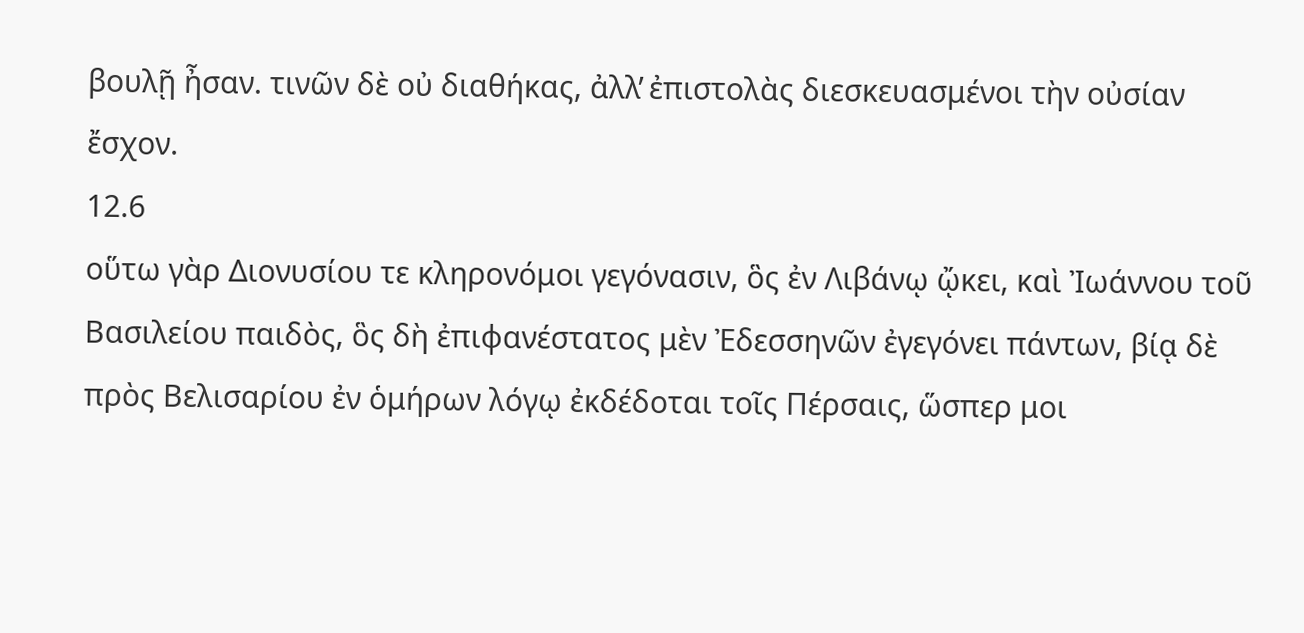βουλῇ ἦσαν. τινῶν δὲ οὐ διαθήκας, ἀλλ̓ ἐπιστολὰς διεσκευασμένοι τὴν οὐσίαν ἔσχον.
12.6
οὕτω γὰρ Διονυσίου τε κληρονόμοι γεγόνασιν, ὃς ἐν Λιβάνῳ ᾤκει, καὶ Ἰωάννου τοῦ Βασιλείου παιδὸς, ὃς δὴ ἐπιφανέστατος μὲν Ἐδεσσηνῶν ἐγεγόνει πάντων, βίᾳ δὲ πρὸς Βελισαρίου ἐν ὁμήρων λόγῳ ἐκδέδοται τοῖς Πέρσαις, ὥσπερ μοι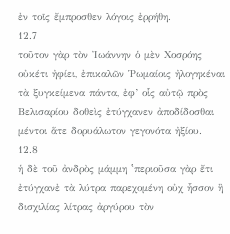ἐν τοῖς ἔμπροσθεν λόγοις ἐρρήθη.
12.7
τοῦτον γὰρ τὸν Ἰωάννην ὁ μὲν Χοσρόης οὐκέτι ἠφίει, ἐπικαλῶν Ῥωμαίοις ἠλογηκέναι τὰ ξυγκείμενα πάντα, ἐφ’ οἷς αὐτῷ πρὸς Βελισαρίου δοθεὶς ἐτύγχανεν ἀποδίδοσθαι μέντοι ἅτε δορυάλωτον γεγονότα ἠξίου.
12.8
ἡ δὲ τοῦ ἀνδρὸς μάμμη ʽπεριοῦσα γὰρ ἔτι ἐτύγχανἐ τὰ λύτρα παρεχομένη οὐχ ἧσσον ἢ δισχιλίας λίτρας ἀργύρου τὸν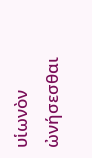υἱωνὸν ὠνήσεσθαι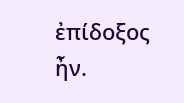ἐπίδοξος ἦν.